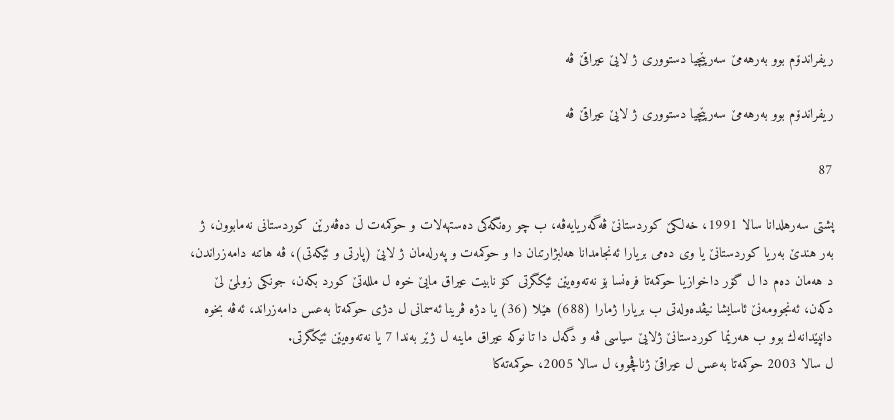ریفراندۆم بوو به‌رهه‌مێ سه‌رپێچیا دستوورى ژ لایێ عیراقێ ڤه‌

ریفراندۆم بوو به‌رهه‌مێ سه‌رپێچیا دستوورى ژ لایێ عیراقێ ڤه‌

87

پشتى سه‌رهلدانا سالا 1991، خه‌لكێ كوردستانێ ڤه‌گه‌ریایه‌ڤه‌، ب چو ره‌نگه‌كى ده‌ستهه‌لات و حوكمه‌ت ل ده‌ڤه‌رێن كوردستانى نه‌مابوون، ژ به‌ر هندێ به‌ریا كوردستانێ یا وى ده‌مى بریارا ئه‌نجامدانا هه‌لبژارتنان دا و حوكمه‌ت و په‌رله‌مان ژ لایێ (پارتى و ئێكه‌تى)، ڤه‌ هاتنه‌ دامه‌زراندن، د هه‌مان ده‌م دا ل گۆر داخوازیا حوكمه‌تا فره‌نسا بۆ نه‌ته‌وه‌یێن ئێكگرتى كۆ نابیت عیراق مایێ خوه‌ ل ملله‌تێ كورد بكه‌ن، جونكى زولمێ لێ دكه‌ن، ئه‌نجوومه‌نێ ئاسایشا نیڤده‌وله‌تى ب بریارا ژمارا (688) هێلا (36) یا دژه‌ ڤرینا ئه‌سمانى ل دژى حوكمه‌تا به‌عس دامه‌زراند، ئه‌ڤه‌ بخوه‌ دانپێدانه‌ك بوو ب هه‌رێما كوردستانێ ژلایێ سیاسى ڤه‌ و دگه‌ل دا تا نوكه‌ عیراق ماینه‌ ل ژێر به‌ندا 7 یا نه‌ته‌وه‌یێن ئێكگرتى.
ل سالا 2003 حوكمه‌تا به‌عس ل عیراقێ ژناڤچوو، ل سالا 2005، حوكمه‌ته‌كا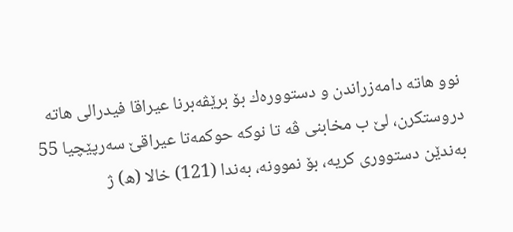نوو هاته‌ دامه‌زراندن و دستووره‌ك بۆ برێڤه‌برنا عیراقا فیدرالى هاته‌ دروستكرن، لێ ب مخابنى ڤه‌ تا نوكه‌ حوكمه‌تا عیراقێ سه‌رپێچیا 55 به‌ندێن دستوورى كریه‌، بۆ نموونه‌، به‌ندا (121) خالا (ه‌) ژ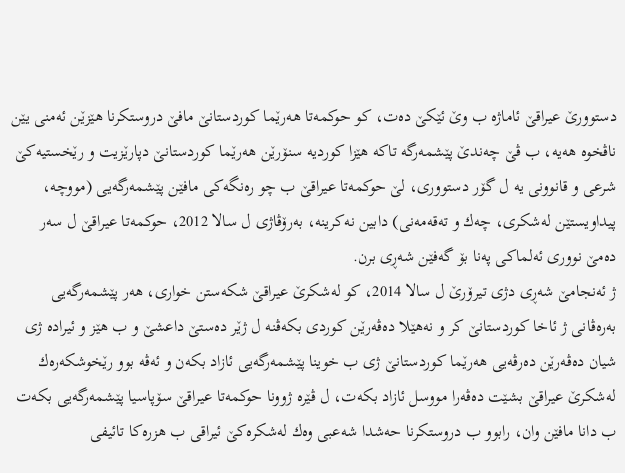دستوورێ عیراقێ ئاماژه‌ ب وێ ئێكێ ده‌ت، كو حوكمه‌تا هه‌رێما كوردستانێ مافێ دروستكرنا هێزێن ئه‌منى یێن ناڤخوه‌ هه‌یه‌، ب ڤێ چه‌ندێ پێشمه‌رگه‌ تاكه‌ هێزا كوردیه‌ سنۆرێن هه‌رێما كوردستانێ دپارێزیت و رێخستیه‌كێ شرعى و قانوونی یه‌ ل گۆر دستوورى، لێ حوكمه‌تا عیراقێ ب چو ره‌نگه‌كى مافێن پێشمه‌رگه‌یى (مووچه‌، پیداویستێن له‌شكرى، چه‌ك و ته‌قه‌مه‌نى) دابین نه‌كرینه‌، به‌رۆڤاژى ل سالا 2012، حوكمه‌تا عیراقێ ل سه‌ر ده‌مێ نوورى ئه‌لماكى په‌نا بۆ گه‌فێن شه‌ڕى برن.
ژ ئه‌نجامێ شه‌ڕى دژى تیرۆرێ ل سالا 2014، كو له‌شكرێ عیراقێ شكه‌ستن خوارى، هه‌ر پێشمه‌رگه‌یى به‌ره‌ڤانى ژ ئاخا كوردستانێ كر و نه‌هێلا ده‌ڤه‌رێن كوردى بكه‌ڤنه‌ ل ژێر ده‌ستێ داعشێ و ب هێز و ئیراده‌ ژى شیان ده‌ڤه‌رێن ده‌رڤه‌یى هه‌رێما كوردستانێ ژى ب خوینا پێشمه‌رگه‌یى ئازاد بكه‌ن و ئه‌ڤه‌ بوو رێخوشكه‌ره‌ك له‌شكرێ عیراقێ بشێت ده‌ڤه‌را مووسل ئازاد بكه‌ت، ل ڤێره‌ ژوونا حوكمه‌تا عیراقێ سۆپاسیا پێشمه‌رگه‌یى بكه‌ت ب دانا مافێن وان، رابوو ب دروستكرنا حه‌شدا شه‌عبى وه‌ك له‌شكره‌كێ ئیراقى ب هزره‌كا تائیفى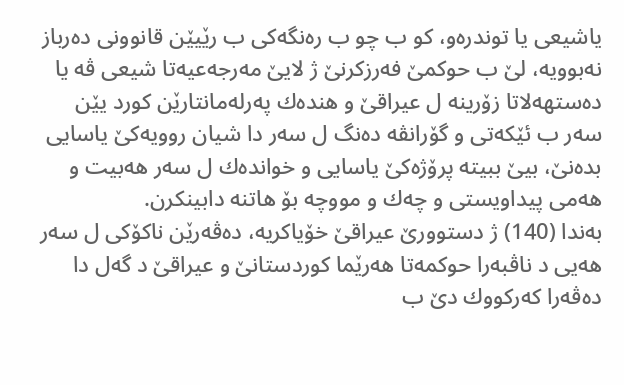یاشیعى یا توندره‌و، كو ب چو ب ره‌نگه‌كى ب رێیێن قانوونى ده‌رباز نه‌بوویه‌، لێ ب حوكمێ فه‌رزكرنێ ژ لایێ مه‌رجه‌عیه‌تا شیعى ڤه‌ یا ده‌ستهه‌لاتا زۆرینه‌ ل عیراقێ و هنده‌ك په‌رله‌مانتارێن كورد یێن سه‌ر ب ئێكه‌تى و گۆرانڤه‌ ده‌نگ ل سه‌ر دا شیان روویه‌كێ یاسایى بده‌نێ، بیێ ببیته‌ پرۆژه‌كێ یاسایى و خوانده‌ك ل سه‌ر هه‌بیت و هه‌مى پیداویستى و چه‌ك و مووچه‌ بۆ هاتنه‌ دابینكرن.
به‌ندا (140) ژ دستوورێ عیراقێ خۆیاكریه‌، ده‌ڤه‌رێن ناكۆكى ل سه‌ر هه‌یى د ناڤبه‌را حوكمه‌تا هه‌رێما كوردستانێ و عیراقێ د گه‌ل دا ده‌ڤه‌را كه‌ركووك دێ ب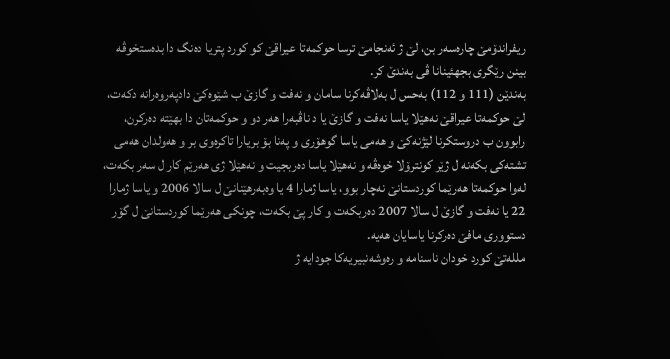ریفراندۆمێ چاره‌سه‌ر بن، لێ ژ ئه‌نجامێ ترسا حوكمه‌تا عیراقێ كو كورد پتریا ده‌نگ دا بده‌ستخوڤه‌ بینن رێگرى بجهئینانا ڤى به‌ندێ كر.
به‌ندێن (111 و 112) به‌حس ل به‌لاڤه‌كرنا سامان و نه‌فت و گازێ ب شێوه‌كێ دادپه‌روه‌رانه‌ دكه‌ت، لێ حوكمه‌تا عیراقێ نه‌هێلا یاسا نه‌فت و گازێ یا د ناڤبه‌را هه‌ر دو و حوكمه‌تان دا بهێته‌ ده‌ركرن، رابوون ب دروستكرنا لێژنه‌كێ و هه‌مى یاسا گوهۆرى و په‌نا بۆ بریارا تاكره‌وى بر و هه‌ولدان هه‌مى تشته‌كى بكه‌نه‌ ل ژێر كونترۆلا خوه‌ڤه‌ و نه‌هێلا یاسا ده‌ربجیت و نه‌هێلا ژى هه‌رێم كار ل سه‌ر بكه‌ت، له‌وا حوكمه‌تا هه‌رێما كوردستانێ نه‌چار بوو، یاسا ژمارا 4 یا وه‌به‌رهێنانێ ل سالا 2006 و یاسا ژمارا 22 یا نه‌فت و گازێ ل سالا 2007 ده‌ربكه‌ت و كار پێ بكه‌ت، چونكى هه‌رێما كوردستانێ ل گۆر دستوورى مافێ ده‌ركرنا یاسایان هه‌یه‌.
ملله‌تێ كورد خودان ناسنامه‌ و ره‌وشه‌نبیریه‌كا جودایه‌ ژ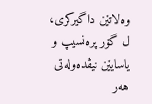وه‌لاتێن داگیركرى، ل گۆر پره‌نسیپ و یاسایێن نیڤده‌وله‌تى هه‌ر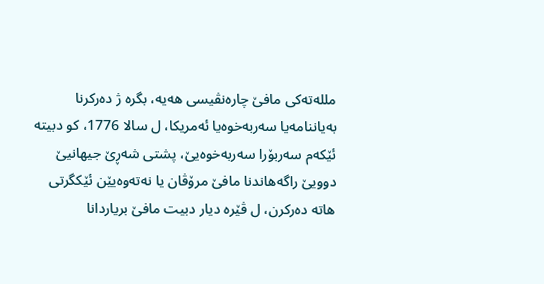ملله‌ته‌كى مافێ چاره‌نڤیسى هه‌یه‌، بگره‌ ژ ده‌ركرنا به‌یاننامه‌یا سه‌ربه‌خوه‌یا ئه‌مریكا، ل سالا 1776، كو دبیته‌ ئێكه‌م سه‌ربۆرا سه‌ربه‌خوه‌یێ، پشتى شه‌ڕێ جیهانیێ دوویێ راگه‌هاندنا مافێ مرۆڤان یا نه‌ته‌وه‌یێن ئێكگرتى هاته‌ ده‌ركرن، ل ڤێره‌ دیار دبیت مافێ بریاردانا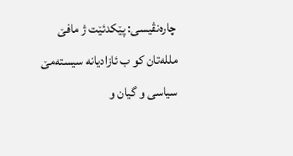چاره‌نڤیسى: پێكدئێت ژ مافێ ملله‌تان كو ب ئازادیانه‌ سیسته‌مێ سیاسى و گیان و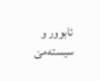ئابوور و سیسته‌مێ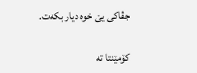جڤاكى یێ خوه‌ دیار بكه‌ت.

کۆمێنتا تە